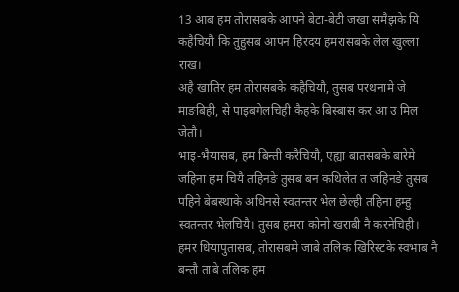13 आब हम तोरासबके आपने बेटा-बेटी जखा समैझके यि कहैचियौ कि तुहुसब आपन हिरदय हमरासबके लेल खुल्ला राख।
अहै खातिर हम तोरासबके कहैचियौ, तुसब परथनामे जे माङबिही, से पाइबगेलचिही कैहके बिस्बास कर आ उ मिल जेतौ।
भाइ-भैयासब, हम बिन्ती करैचियौ, एह्या बातसबके बारेमे जहिना हम चियै तहिनङे तुसब बन कथिलेत त जहिनङे तुसब पहिने बेबस्थाके अधिनसे स्वतन्तर भेल छेल्ही तहिना हम्हु स्वतन्तर भेलचियै। तुसब हमरा कोनो खराबी नै करनेचिही।
हमर धियापुतासब, तोरासबमे जाबे तलिक खिरिस्टके स्वभाब नै बन्तौ ताबे तलिक हम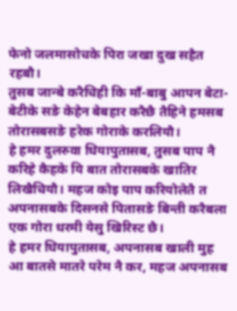फेनो जलमासोचके पिरा जखा दुख सहैत रहबौ।
तुसब जान्बे करैचिही कि माँ-बाबु आपन बेटा-बेटीके सङे केहेन बेबहार करैछै तैहिने हमसब तोरासबसङे हरेक गोराके करलियौ।
हे हमर दुलरुवा धियापुतासब, तुसब पाप नै करिहे कैहके यि बात तोरासबके खातिर लिखैचियौ। महज कोइ पाप करियोलेतै त अपनासबके दिसनसे पितासङे बिन्ती करैबला एक गोरा धरमी येसु खिरिस्ट छै।
हे हमर धियापुतासब, अपनासब खाली मुह आ बातसे मातरे परेम नै कर, महज अपनासब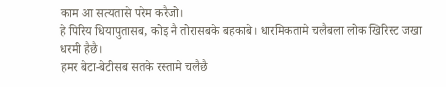काम आ सत्यतासे परेम करैजो।
हे पिरिय धियापुतासब, कोइ नै तोरासबके बहकाबे। धारमिकतामे चलैबला लोक खिरिस्ट जखा धरमी हैछै।
हमर बेटा-बेटीसब सतके रस्तामे चलैछै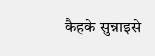कैहके सुन्नाइसे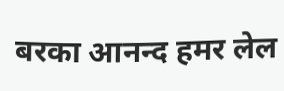बरका आनन्द हमर लेल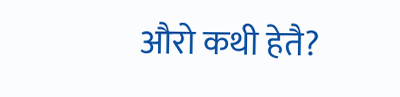औरो कथी हेतै?